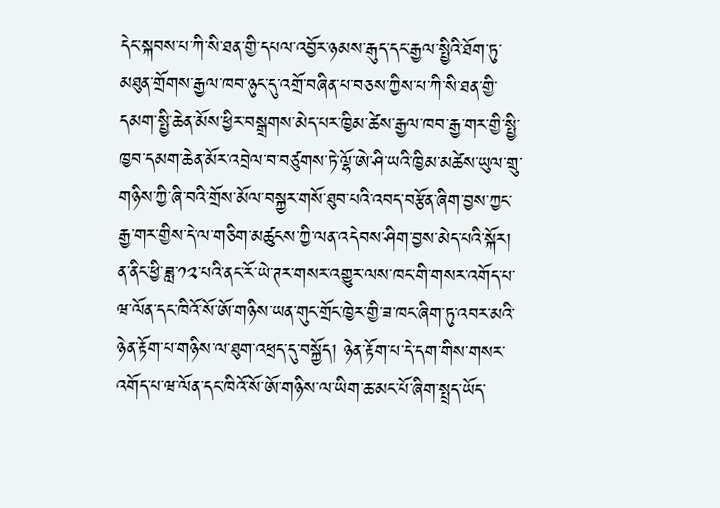དེང་སྐབས་པ་ཀི་སི་ཐན་གྱི་དཔལ་འབྱོར་ཉམས་རྒུད་དང་རྒྱལ་སྤྱིའི་ཐོག་ཏུ་མཐུན་གྲོགས་རྒྱལ་ཁབ་ཉུང་དུ་འགྲོ་བཞིན་པ་བཅས་ཀྱིས་པ་ཀི་སི་ཐན་གྱི་དམག་སྤྱི་ཆེན་མོས་ཕྱིར་བསྒྲགས་མེད་པར་ཁྱིམ་ཚེས་རྒྱལ་ཁབ་རྒྱ་གར་གྱི་སྤྱི་ཁྱབ་དམག་ཆེན་མོར་འབྲེལ་བ་བཙུགས་ཏེ་ལྷོ་ཨེ་ཤི་ཡའི་ཁྱིམ་མཚེས་ཡུལ་གྲུ་གཉིས་ཀྱི་ཞི་བའི་གྲོས་མོལ་བསྐྱར་གསོ་ཐུབ་པའི་འབད་བརྩོན་ཞིག་བྱས་ཀྱང་རྒྱ་གར་གྱིས་དེ་ལ་གཅིག་མཚུངས་ཀྱི་ལན་འདེབས་ཤིག་བྱས་མེད་པའི་སྐོར།
ན་ནིང་ཕྱི་ཟླ་༡༢་པའི་ནང་རོ་ཡེ་ཊར་གསར་འགྱུར་ལས་ཁང་གི་གསར་འགོད་པ་ཝ་ལོན་དང་ཁིའོ་སོ་ཨོ་གཉིས་ཡན་གུང་གྲོང་ཁྱེར་གྱི་ཟ་ཁང་ཞིག་ཏུ་འབར་མའི་ཉེན་རྟོག་པ་གཉིས་ལ་ཐུག་འཕྲད་དུ་བསྐྱོད། ཉེན་རྟོག་པ་དེ་དག་གིས་གསར་འགོད་པ་ཝ་ལོན་དང་ཁིའོ་སོ་ཨོ་གཉིས་ལ་ཡིག་ཆ་མང་པོ་ཞིག་སྤྲད་ཡོད་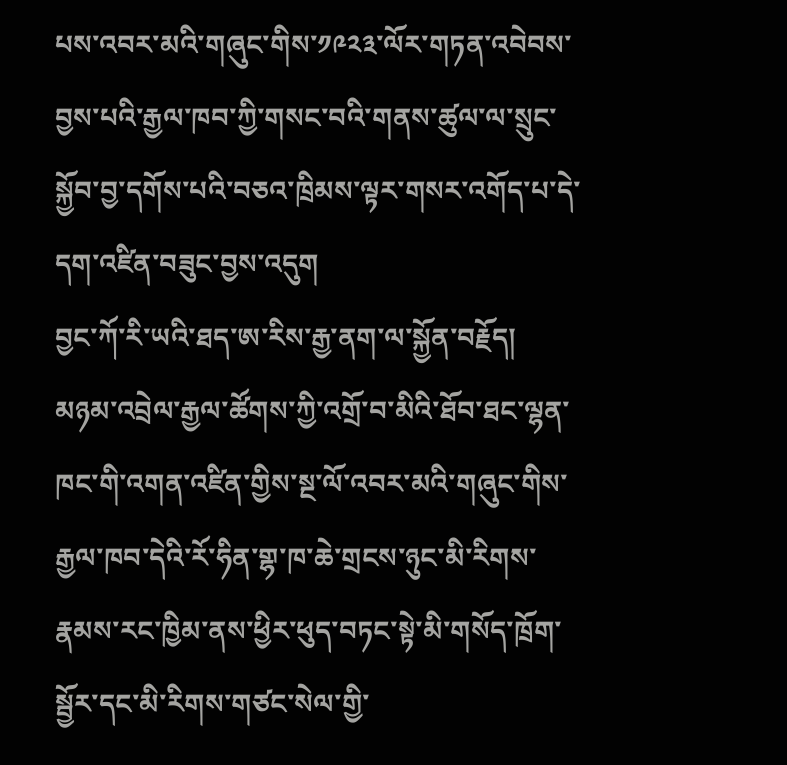པས་འབར་མའི་གཞུང་གིས་༡༩༢༣་ལོར་གཏན་འབེབས་བྱས་པའི་རྒྱལ་ཁབ་ཀྱི་གསང་བའི་གནས་ཚུལ་ལ་སྲུང་སྐྱོབ་བྱ་དགོས་པའི་བཅའ་ཁྲིམས་ལྟར་གསར་འགོད་པ་དེ་དག་འཛིན་བཟུང་བྱས་འདུག
བྱང་ཀོ་རི་ཡའི་ཐད་ཨ་རིས་རྒྱ་ནག་ལ་སྐྱོན་བརྗོད།
མཉམ་འབྲེལ་རྒྱལ་ཚོགས་ཀྱི་འགྲོ་བ་མིའི་ཐོབ་ཐང་ལྷན་ཁང་གི་འགན་འཛིན་གྱིས་སྔ་ལོ་འབར་མའི་གཞུང་གིས་རྒྱལ་ཁབ་དེའི་རོ་ཧིན་གྷ་ཁ་ཆེ་གྲངས་ཉུང་མི་རིགས་རྣམས་རང་ཁྱིམ་ནས་ཕྱིར་ཕུད་བཏང་སྟེ་མི་གསོད་ཁྲོག་སྦྱོར་དང་མི་རིགས་གཙང་སེལ་གྱི་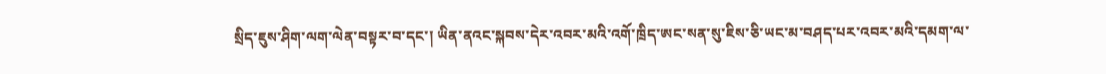སྲིད་ཇུས་ཤིག་ལག་ལེན་བསྟར་བ་དང་། ཡིན་ནའང་སྐབས་དེར་འབར་མའི་འགོ་ཁྲིད་ཨང་སན་སུ་ཇིས་ཅི་ཡང་མ་བཤད་པར་འབར་མའི་དམག་ལ་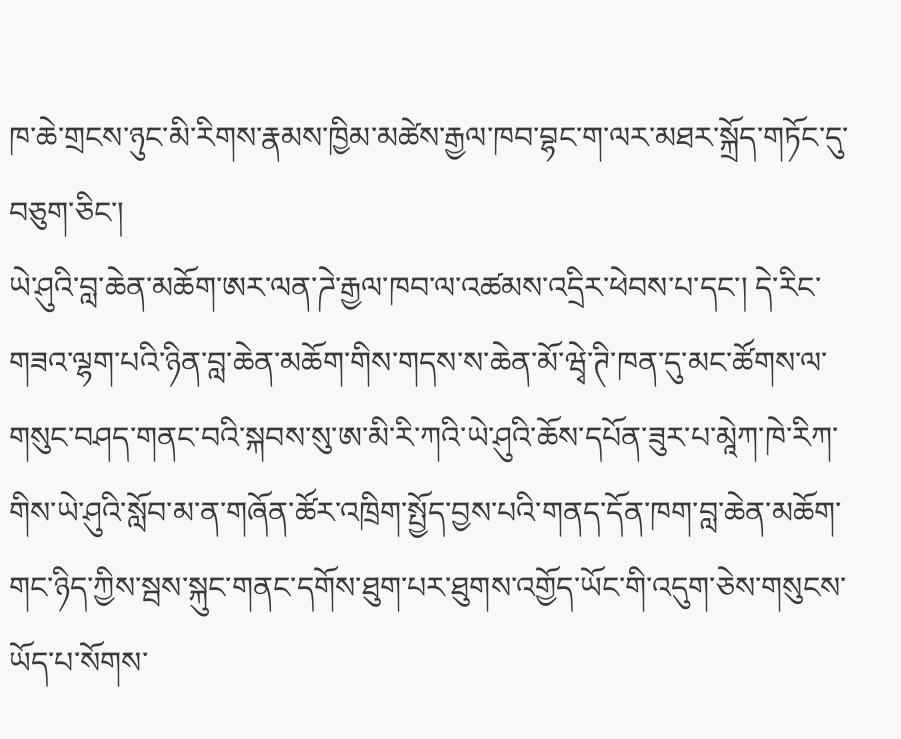ཁ་ཆེ་གྲངས་ཉུང་མི་རིགས་རྣམས་ཁྱིམ་མཚེས་རྒྱལ་ཁབ་བྷང་ག་ལར་མཐར་སྐྲོད་གཏོང་དུ་བཅུག་ཅིང་།
ཡེ་ཤུའི་བླ་ཆེན་མཆོག་ཨར་ལན་ཌེ་རྒྱལ་ཁབ་ལ་འཚམས་འདྲིར་ཕེབས་པ་དང་། དེ་རིང་གཟའ་ལྷག་པའི་ཉིན་བླ་ཆེན་མཆོག་གིས་གདས་ས་ཆེན་མོ་ཝྭེ་ཊི་ཁན་དུ་མང་ཚོགས་ལ་གསུང་བཤད་གནང་བའི་སྐབས་སུ་ཨ་མི་རི་ཀའི་ཡེ་ཤུའི་ཆོས་དཔོན་ཟུར་པ་མཱེཀ་ཁེ་རིཀ་གིས་ཡེ་ཤུའི་སློབ་མ་ན་གཞོན་ཚོར་འཁྲིག་སྤྱོད་བྱས་པའི་གནད་དོན་ཁག་བླ་ཆེན་མཆོག་གང་ཉིད་ཀྱིས་སྦས་སྐུང་གནང་དགོས་ཐུག་པར་ཐུགས་འགྱོད་ཡོང་གི་འདུག་ཅེས་གསུངས་ཡོད་པ་སོགས་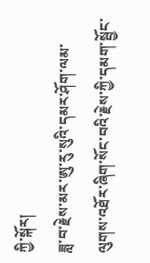ཀྱི་སྐོར།
ཟླ་བ་རྗེས་མར་ཨུ་རུ་སུའི་དམར་ཤོག་ལམ་ལུགས་འཐོར་ཞིག་སོང་བའི་རྗེས་ཀྱི་དམག་སྦྱོང་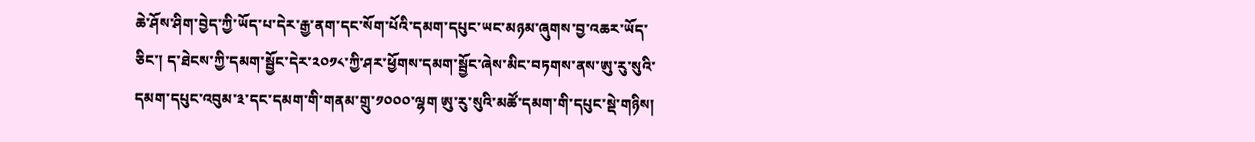ཆེ་ཤོས་ཤིག་བྱེད་ཀྱི་ཡོད་པ་དེར་རྒྱ་ནག་དང་སོག་པོའི་དམག་དཔུང་ཡང་མཉམ་ཞུགས་བྱ་འཆར་ཡོད་ཅིང་། ད་ཐེངས་ཀྱི་དམག་སྦྱོང་དེར་༢༠༡༨་ཀྱི་ཤར་ཕྱོགས་དམག་སྦྱོང་ཞེས་མིང་བཏགས་ནས་ཨུ་རུ་སུའི་དམག་དཔུང་འབུམ་༣་དང་དམག་གི་གནམ་གྲུ་༡༠༠༠་ལྷག ཨུ་རུ་སུའི་མཚོ་དམག་གི་དཔུང་སྡེ་གཉིས།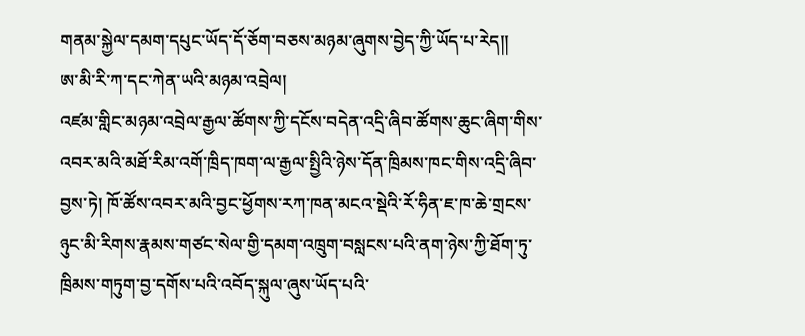གནམ་སྐྱེལ་དམག་དཔུང་ཡོད་དོ་ཅོག་བཅས་མཉམ་ཞུགས་བྱེད་ཀྱི་ཡོད་པ་རེད།།
ཨ་མི་རི་ཀ་དང་ཀེན་ཡའི་མཉམ་འབྲེལ།
འཛམ་གླིང་མཉམ་འབྲེལ་རྒྱལ་ཚོགས་ཀྱི་དངོས་བདེན་འདྲི་ཞིབ་ཚོགས་ཆུང་ཞིག་གིས་འབར་མའི་མཐོ་རིམ་འགོ་ཁྲིད་ཁག་ལ་རྒྱལ་སྤྱིའི་ཉེས་དོན་ཁྲིམས་ཁང་གིས་འདྲི་ཞིབ་བྱས་ཏེ། ཁོ་ཚོས་འབར་མའི་བྱང་ཕྱོགས་རཀ་ཁན་མངའ་སྡེའི་རོ་ཧིན་ཇ་ཁ་ཆེ་གྲངས་ཉུང་མི་རིགས་རྣམས་གཙང་སེལ་གྱི་དམག་འཁྲུག་བསླངས་པའི་ནག་ཉེས་ཀྱི་ཐོག་ཏུ་ཁྲིམས་གཏུག་བྱ་དགོས་པའི་འབོད་སྐུལ་ཞུས་ཡོད་པའི་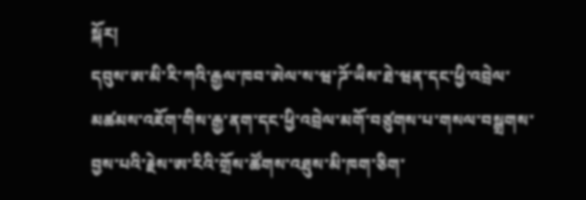སྐོར།
དབུས་ཨ་མི་རི་ཀའི་རྒྱལ་ཁབ་ཨེལ་ས་ཝ་ཌོ་ཡིས་ཐེ་ཝན་དང་ཕྱི་འབྲེལ་མཚམས་འཇོག་གིས་རྒྱ་ནག་དང་ཕྱི་འབྲེལ་མགོ་བཙུགས་པ་གསལ་བསྒྲགས་བྱས་པའི་རྗེས་ཨ་རིའི་གྲོས་ཚོགས་འཐུས་མི་ཁག་ཅིག་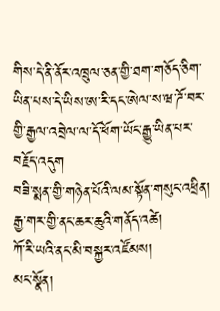གིས་དེ་ནི་ནོར་འཁྲུལ་ཅན་གྱི་ཐག་གཅོད་ཅིག་ཡིན་པས་དེ་ཡིས་ཨ་རི་དང་ཨེལ་ས་ཝ་ཌོ་བར་གྱི་རྒྱལ་འབྲེལ་ལ་དོ་ཕོག་ཡོང་རྒྱུ་ཡིན་པར་བརྗོད་འདུག
བཟི་སྨན་གྱི་གཉེན་པོའི་ལམ་སྟོན་གསུང་འཕྲིན།
རྒྱ་གར་གྱི་ནང་ཆར་ཆུའི་གནོད་འཚེ།
ཀོ་རི་ཡའི་ནང་མི་བསྐྱར་འཛོམས།
མང་སྣོན།